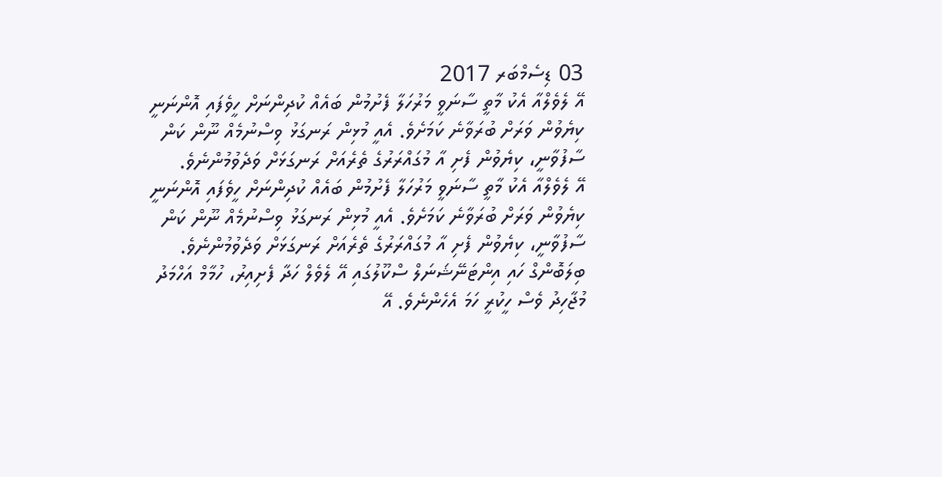03 ޑިސެމްބަރ 2017
އޭ ލެވެލްއާ އެކު މާތީ ސާނަވީ މަރުހަލާ ފެށުމުން ބައެއް ކުދިންނަށް ހީވެފައި އޮންނަނީ ކިޔެވުން ވަރަށް ބުރަވާނެ ކަމަށެވެ. އެއީ މުޅިން ރަނގަޅު ވިސްނުމެއް ނޫން ކަން ސާފުވާނީ، ކިޔެވުން ފެށި އާ މުގައްރަރުގެ ތެރެއަށް ރަނގަޅަށް ވަދެވުމުންނެވެ.
އޭ ލެވެލްއާ އެކު މާތީ ސާނަވީ މަރުހަލާ ފެށުމުން ބައެއް ކުދިންނަށް ހީވެފައި އޮންނަނީ ކިޔެވުން ވަރަށް ބުރަވާނެ ކަމަށެވެ. އެއީ މުޅިން ރަނގަޅު ވިސްނުމެއް ނޫން ކަން ސާފުވާނީ، ކިޔެވުން ފެށި އާ މުގައްރަރުގެ ތެރެއަށް ރަނގަޅަށް ވަދެވުމުންނެވެ.
ބިލަބޮންގް ހައި އިންޓަނޭޝަނަލް ސްކޫލުގައި އޭ ލެވެލް ހަދާ ފެށިއިރު، ހުމާމް އަހްމަދު މުޖާހިދު ވެސް ހީކުރީ ހަމަ އެހެންނެވެ. އޭ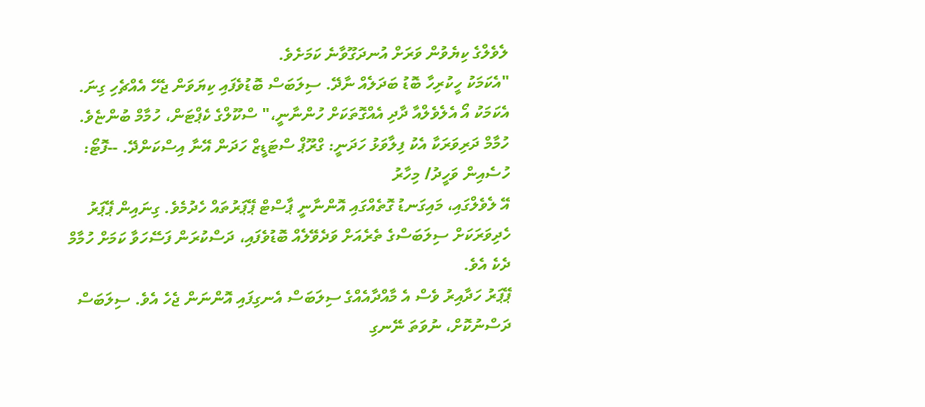ލެވެލްގެ ކިޔެވުން ވަރަށް އުނދަގޫވާނެ ކަމަށެވެ.
"އެކަމަކު ހީކުރިހާ ބޮޑު ބަދަލެއް ނާދޭ. ސިލަބަސް ބޮޑުވެފައި ކިޔަވަން ޖެހޭ އެއްޗެހި ގިނަ. އެކަމަކު އޯ އެލެވެލްއާ ދާދި އެއްގޮތަކަށް ހުންނާނީ،" ސްކޫލްގެ ކެޕްޓަން، ހުމާމް ބުންޏެވެ.
ހުމާމް ދަރިވަރަކާ އެކު ފިލާވަޅު ހަދަނީ: ގްރޫޕް ސްޓަޑީޒް ހަދަން އޭނާ އިސްކަންދޭ. --ފޮޓޯ: ހުސެއިން ވަހީދު/ މިހާރު
އޭ ލެވެލްގައި، މައިގަނޑު ގޮތެއްގައި އޮންނާނީ ޕާސްޓް ޕޭޕަރުތައް ހެދުމެވެ. ގިނައިން ޕޭޕަރު ހެދިވަރަކަށް ސިލަބަސްގެ ތެރެއަށް ވަދެވޭލެއް ބޮޑުވެފައި، ދަސްކުރަން ފަސޭހަވާ ކަމަށް ހުމާމް ދެކެ އެވެ.
ޕޭޕަރު ހަދާއިރު ވެސް އެ މާއްދާއެއްގެ ސިލަބަސް އެނގިފައި އޮންނަން ޖެހެ އެވެ. ސިލަބަސް ދަސްނުކޮށް، ނުވަތަ ނޭނގި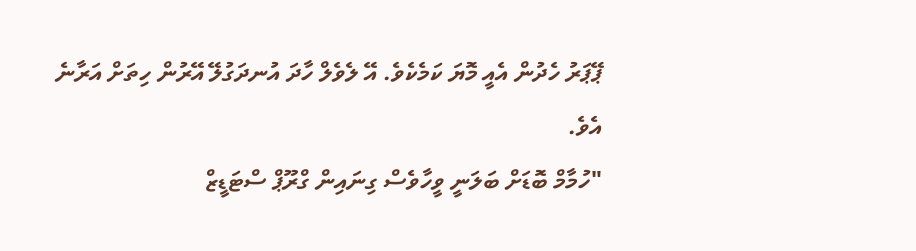ޕޭޕަރު ހެދުން އެއީ މޮޔަ ކަމެކެވެ. އޭ ލެވެލް ހާދަ އުނދަގުލޭ އޭރުން ހިތަށް އަރާނެ އެވެ.
"ހުމާމް ބޮޑަށް ބަލަނީ ވީހާވެސް ގިނައިން ގްރޫޕް ސްޓަޑީޒް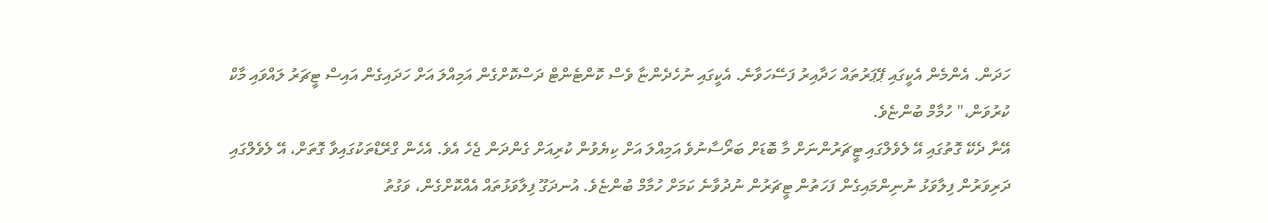ހަދަން. އެންމެން އެކީގައި ޕޭޕަރުތައް ހަދާއިރު ފަސޭހަވާނެ. އެކީގައި ނުހެދެންޏާ ވެސް ކޮންޓެންޓް ދަސްކޮށްގެން އަމިއްލަ އަށް ހަދައިގެން އައިސް ޓީޗަރު ލައްވައި މާކް ކުރުވަން،" ހުމާމް ބުންޏެވެ.
އޭނާ ދެކޭ ގޮތުގައި އޭ ލެވެލްގައި ޓީޗަރުންނަށް މާ ބޮޑަށް ބަރޯސާނުވެ އަމިއްލަ އަށް ކިޔެވުން ކުރިއަށް ގެންދަން ޖެހެ އެވެ. އެހެން ގްރޭޑްތަކުގައިވާ ގޮތަށް، އޭ ލެވެލްގައި ދަރިވަރުން ފިލާވަޅު ނުނިންމައިގެން ފަހަތުން ޓީޗަރުން ނުދުވާނެ ކަމަށް ހުމާމް ބުންޏެވެ. އުނދަގޫ ފިލާވަޅުތައް އެއްކޮށްގެން، ވަގުތު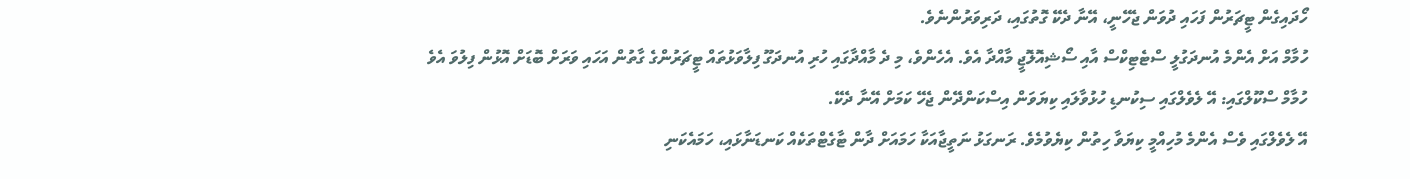ހޯދައިގެން ޓީޗަރުން ފަހައި ދުވަން ޖެހޭނީ، އޭނާ ދެކޭ ގޮތުގައި، ދަރިވަރުންނެވެ.
ހުމާމް އަށް އެންމެ އުނދަގުލީ ސްޓެޓިކްސް އާއި ސޯޝިއޮލޮޖީ މާއްދާ އެވެ. އެހެންވެ، މި ދެ މާއްދާގައި ހުރި އުނދަގޫ ފިލާވަޅުތައް ޓީޗަރުންގެ ގާތުން އަހައި ވަރަށް ބޮޑަށް އޮޅުން ފިލުވަ އެވެ
ހުމާމް ސްކޫލްގައި: އޭ ލެވެލްގައި ސިކުނޑި ހުޅުވާލައި ކިޔަވަން އިސްކަންދޭން ޖެހޭ ކަމަށް އޭނާ ދެކޭ.
އޭ ލެވެލްގައި ވެސް އެންމެ މުހިއްމީ ކިޔަވާ ހިތުން ކިޔެވުމެވެ. ރަނގަޅު ނަތީޖާއަކާ ހަމައަށް ދާން ޓާގެޓްތަކެއް ކަނޑަނާޅައި، ހަމައެކަނި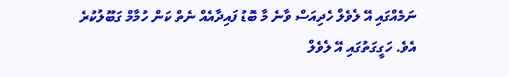ނަމެއްގައި އޭ ލެވެލް ހެދިއަސް ވާނެ މާ ބޮޑު ފައިދާއެއް ނެތް ކަން ހުމާމް ގަބޫލުކުރެ އެވެ. ހަގީގަތުގައި އޭ ލެވެލް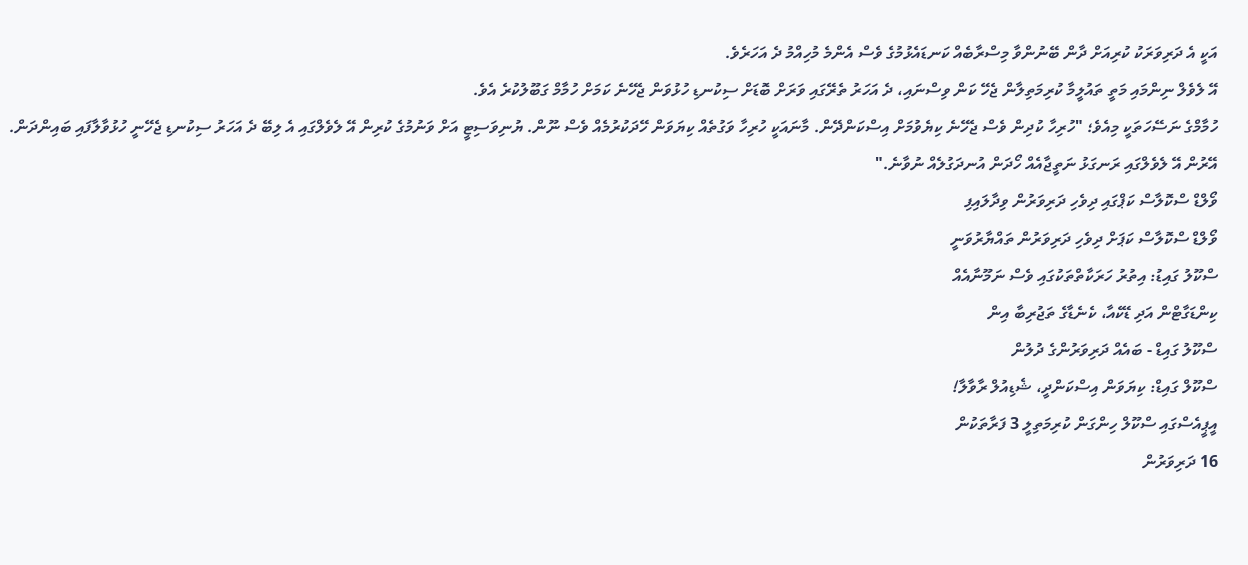އަކީ އެ ދަރިވަރަކު ކުރިއަށް ދާން ބޭނުންވާ މިސްރާބެއް ކަނޑައެޅުމުގެ ވެސް އެންމެ މުހިއްމު ދެ އަހަރެވެ.
އޭ ލެވެލް ނިންމައި މަތީ ތައުލީމާ ކުރިމަތިލާން ޖެހޭ ކަން ވިސްނައި، ދެ އަހަރު ތެރޭގައި ވަރަށް ބޮޑަށް ސިކުނޑި ހުޅުވަން ޖެހޭނެ ކަމަށް ހުމާމް ގަބޫލުކުރެ އެވެ.
ހުމާމްގެ ނަސޭހަތަކީ މިއެވެ؛ "ހުރިހާ ކުދިން ވެސް ޖެހޭނެ ކިޔެވުމަށް އިސްކަންދޭން. މާނައަކީ ހުރިހާ ވަގުތެއް ކިޔަވަން ހޭދަކުރުމެއް ވެސް ނޫން. ޔުނިވަސިޓީ އަށް ވަނުމުގެ ކުރިން އޭ ލެވެލްގައި އެ ލިބޭ ދެ އަހަރު ސިކުނޑި ޖެހޭނީ ހުޅުވާލާފައި ބައިންދަން. އޭރުން އޭ ލެވެލްގައި ރަނގަޅު ނަތީޖާއެއް ހޯދަން އުނދަގުލެއް ނުވާނެ."
ވޯލްޑް ސްކޮލާސް ކަޕްގައި ދިވެހި ދަރިވަރުން ވިދާލައިފި
ވޯލްޑް ސްކޮލާސް ކަޕަށް ދިވެހި ދަރިވަރުން ތައްޔާރުވަނީ
ސްކޫލު ގައިޑު: އިތުރު ހަރަކާތްތަކުގައި ވެސް ނަމޫނާއެއް
ކިންޑަގާޓްން އަދި ޑޭކެއާ، ކެނެޑާގެ ތަޖުރިބާ އިން
ސްކޫލު ގައިޑް - ބައެއް ދަރިވަރުންގެ ދުލުން
ސްކޫލް ގައިޑް: ކިޔަވަން އިސްކަންދީ، ޝެޑިއުލް ރާވާލާ!
އީޕީއެސްގައި ސްކޫލް ހިންގަން ކުރިމަތިލީ 3 ފަރާތަކުން
16 ދަރިވަރުން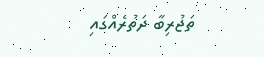ތަޖުރިބާ ދަތުރެއްގައި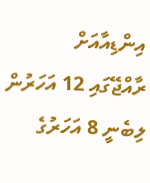އިންޑިއާއަށް
ރާއްޖޭގައި 12 އަހަރުން ލިބެނީ 8 އަހަރުގެ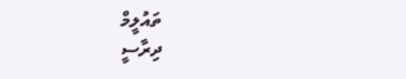ތައުލީމް
ދިރާސީ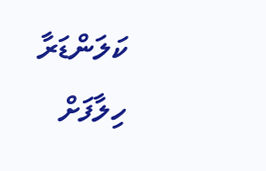ކަލަންޑަރާ ހިލާފަށް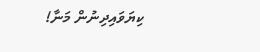ކިޔަވައިދިނުން މަނާ!